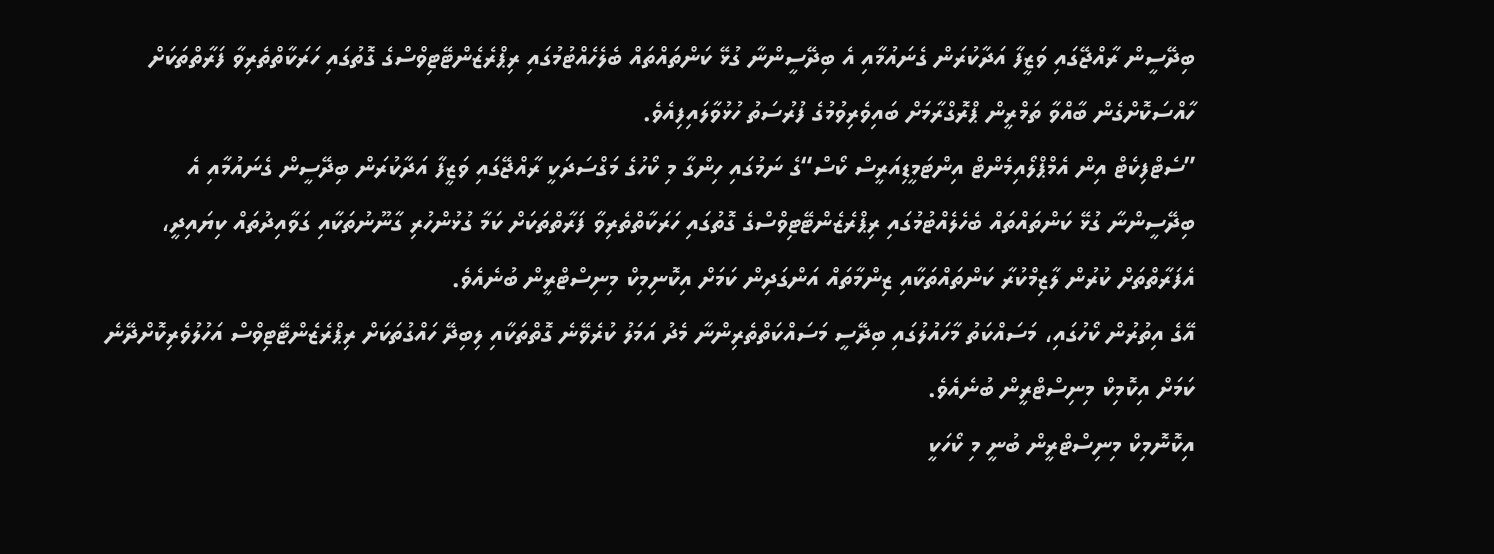ބިދޭސީން ރާއްޖޭގައި ވަޒީފާ އަދާކުރަން ގެނައުމާއި އެ ބިދޭސީންނާ ގުޅޭ ކަންތައްތައް ބެލެހެއްޓުމުގައި ރިޕްރެޒެންޓޭޓިވްސްގެ ގޮތުގައި ހަރަކާތްތެރިވާ ފަރާތްތަކަށް ހާއްސަކޮށްގެން ބާއްވާ ތަމްރީން ޕްރޮގްރާމަށް ބައިވެރިވުމުގެ ފުރުސަތު ހުޅުވާލައިފިއެވެ.
”ސެޓްފިކެޓް އިން އެމްޕްލޯއިމެންޓް އިންޓަމީޑިއަރީސް ކޯސް“ގެ ނަމުގައި ހިންގާ މި ކޯހުގެ މަގްސަދަކީ ރާއްޖޭގައި ވަޒީފާ އަދާކުރަން ބިދޭސީން ގެނައުމާއި އެ ބިދޭސީންނާ ގުޅޭ ކަންތައްތައް ބެހެލެއްޓުމުގައި ރިޕްރެޒެންޓޭޓިވްސްގެ ގޮތުގައި ހަރަކާތްތެރިވާ ފަރާތްތަކަށް ކަމާ ގުޅުންހުރި ގާނޫނުތަކާއި ގަވާއިދުތައް ކިޔައިދީ، އެފަރާތްތަށް ކުރުން ލާޒިމްކުރާ ކަންތައްތަކާއި ޒިންމާތައް އަންގަދިން ކަމަށް އިކޮނިމިކް މިނިސްޓްރީން ބުނެއެވެ.
އޭގެ އިތުރުން ކޯހުގައި، މަސައްކަތު މާހައުލުގައި ބިދޭސީ މަސައްކަތްތެރިންނާ މެދު އަމަލު ކުރެވޭނެ ގޮތްތަކާއި ލިބިދޭ ހައްގުތަކަށް ރިޕްރެޒެންޓޭޓިވްސް އަހުލުވެރިކޮށްދޭނެ ކަމަށް އިކޮމިކް މިނިސްޓްރީން ބުނެއެވެ.
އިކޮނޮމިކް މިނިސްޓްރީން ބުނީ މި ކޯހަކީ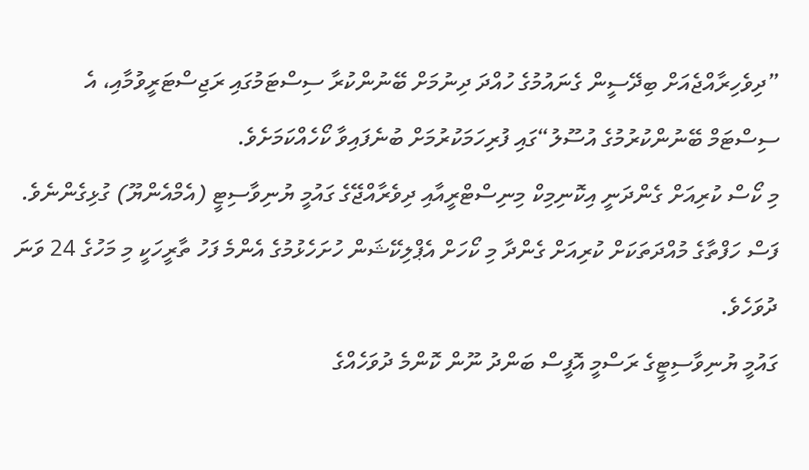”ދިވެހިރާއްޖެއަށް ބިދޭސީން ގެނައުމުގެ ހުއްދަ ދިނުމަށް ބޭނުންކުރާ ސިސްޓަމުގައި ރަޖިސްޓަރީވުމާއި، އެ ސިސްޓަމް ބޭނުންކުރުމުގެ އުސޫލު“ގައި ފުރިހަމަކުރުމަށް ބުނެފައިވާ ކޯހެއްކަމަށެވެ.
މި ކޯސް ކުރިއަށް ގެންދަނީ އިކޮނިމިކް މިނިސްޓްރީއާއި ދިވެރާއްޖޭގެ ގައުމީ ޔުނިވާސިޓީ (އެމްއެންޔޫ) ގުޅިގެންނެވެ.
ފަސް ހަފްތާގެ މުއްދަތަކަށް ކުރިއަށް ގެންދާ މި ކޯހަށް އެޕްލިކޭޝަން ހުށަހެޅުމުގެ އެންމެ ފަހު ތާރީހަކީ މި މަހުގެ 24 ވަނަ ދުވަހެވެ.
ގައުމީ ޔުނިވާސިޓީގެ ރަސްމީ އޮފީސް ބަންދު ނޫން ކޮންމެ ދުވަހެއްގެ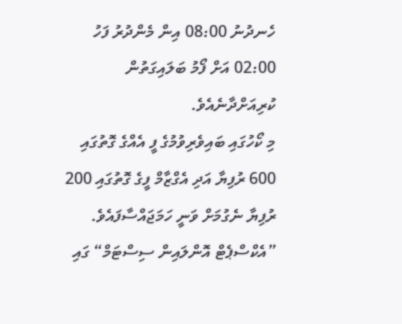ހެނދުނު 08:00 އިން މެންދުރު ފަހު 02:00 އަށް ފޯމު ބަލައިގަތުން ކުރިއަށްދާނެއެވެ.
މި ކޯހުގައި ބައިވެރިވުމުގެ ފީ އެއްގެ ގޮތުގައި 600 ރުފިޔާ އަދި އެގްޒާމް ފީގެ ގޮތުގައި 200 ރުފިޔާ ނެގުމަށް ވަނީ ހަމަޖައްސާފައެވެ.
”އެކްސްޕެޓް އޮންލައިން ސިސްޓަމް“ ގައި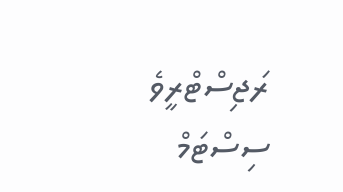ރަޖިސްޓްރީވެ ސިސްޓަމް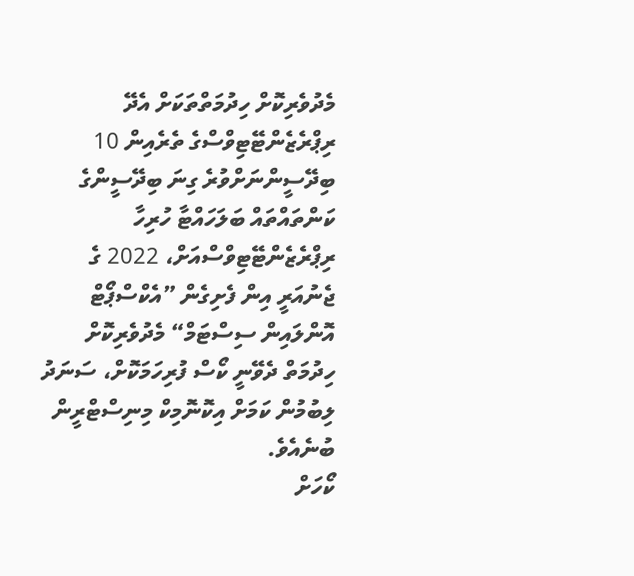މެދުވެރިކޮށް ހިދުމަތްތަކަށް އެދޭ ރިޕްރެޒެންޓޭޓިވްސްގެ ތެރެއިން 10 ބިދޭސީންނަށްވުރެ ގިނަ ބިދޭސީންގެ ކަންތައްތައް ބަލަހައްޓާ ހުރިހާ ރިޕްރެޒެންޓޭޓިވްސްއަށް، 2022 ގެ ޖެނުއަރީ އިން ފެށިގެން ”އެކްސްޕޯޓް އޮންލައިން ސިސްޓަމް“ މެދުވެރިކޮށް ހިދުމަތް ދެވޭނީ ކޯސް ފުރިހަމަކޮށް، ސަނަދު ލިބުމުން ކަމަށް އިކޮނޮމިކް މިނިސްޓްރީން ބުނެއެވެ.
ކޯހަށް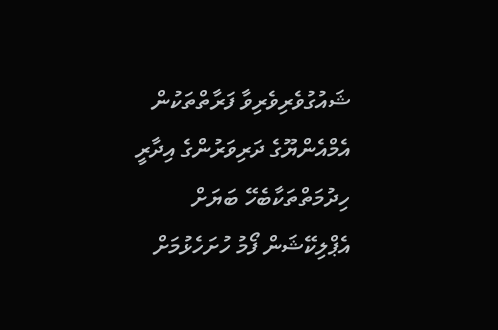ޝައުގުވެރިވެރިވާ ފަރާތްތަކުން އެމްއެންޔޫގެ ދަރިވަރުންގެ އިދާރީ ހިދުމަތްތަކާބެހޭ ބަޔަށް އެޕްލިކޭޝަން ފޯމު ހުށަހެޅުމަށް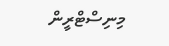މިނިސްޓްރީން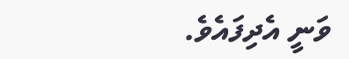ވަނީ އެދިފައެވެ.